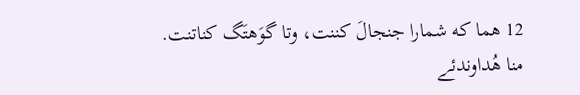12 هما که شمارا جنجالَ کننت، وتا گوَهتَگ کناتنت.
منا هُداوندئے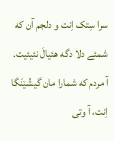سرا سِتک اِنت و دلجم آن که شمئے دلا دگه هئیالَ نئیئیت. آ مردم که شمارا مان گیشّێنَگا اِنت، آ وتی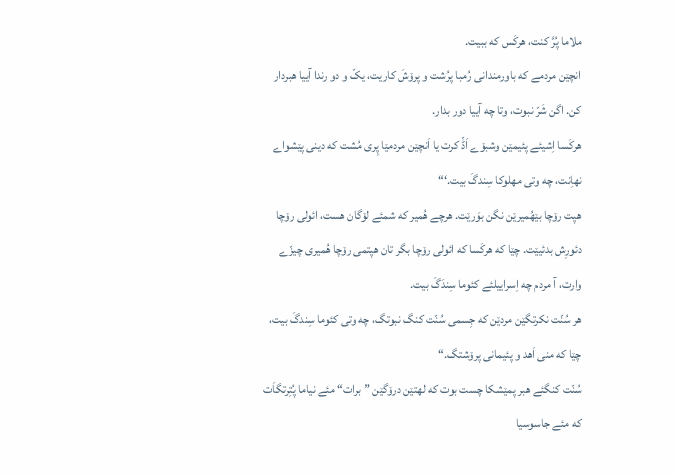ملاما پُرَّ کنت، هرکَس که ببیت.
انچێن مردمے که باورمندانی رُمبا پرُشت و پرۆشَ کاریت، یکّ و دو رندا آییا هبردار کن. اگن شَرّ نبوت، وتا چه آییا دور بدار.
هرکَسا اِشیئے پئیمێن وشبۆے اَڈّ کرت یا اَنچێن مردمێا پِری مُشت که دینی پێشواے نهاِنت، چه وتی مهلوکا سِندگَ بیت.‘“
هپت رۆچا بێهُمیرێن نگن بوَرێت. هرچے هُمیر که شمئے لۆگان هست، ائولی رۆچا دئورِش بدئیێت. چێا که هرکَسا که ائولی رۆچا بگر تان هپتمی رۆچا هُمیری چیزّے وارت، آ مردم چه اِسراییلئے کئوما سِندَگَ بیت.
هر سُنّت نکرتگێن مردێن که جِسمی سُنّت کنگ نبوتگ، چه وتی کئوما سِندگَ بیت، چێا که منی اَهد و پئیمانی پرۆشتگ.“
سُنّت کنگئے هبر پمێشکا چست بوت که لهتێن درۆگێن ”برات“ مئے نیاما پُتِرتگاَت که مئے جاسوسیا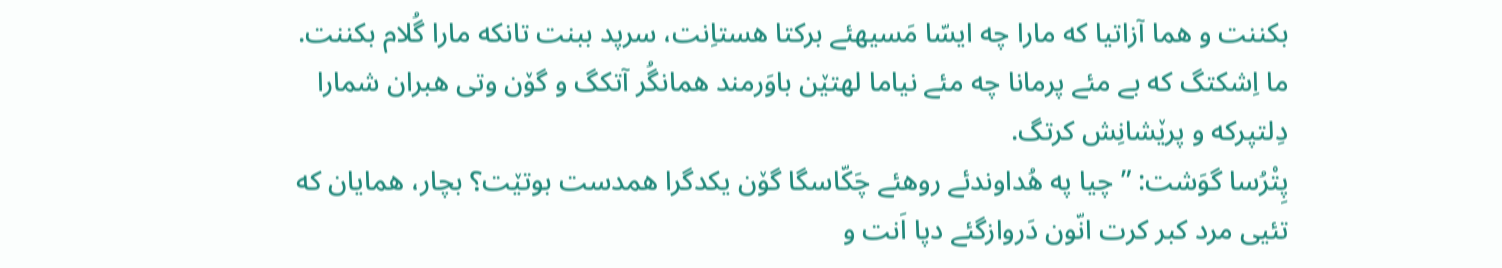بکننت و هما آزاتیا که مارا چه ایسّا مَسیهئے برکتا هستاِنت، سرپد ببنت تانکه مارا گُلام بکننت.
ما اِشکتگ که بے مئے پرمانا چه مئے نیاما لهتێن باوَرمند همانگُر آتکگ و گۆن وتی هبران شمارا دِلتپرکه و پرێشانِش کرتگ.
پِتْرُسا گوَشت: ”چیا په هُداوندئے روهئے چَکّاسگا گۆن یکدگرا همدست بوتێت؟ بچار، همایان که تئیی مرد کبر کرت انّون دَروازگئے دپا اَنت و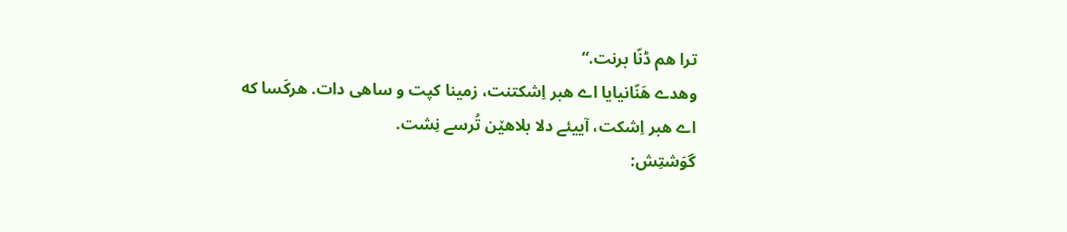ترا هم ڈنّا برنت.“
وهدے هَنّانیایا اے هبر اِشکتنت، زمینا کپت و ساهی دات. هرکَسا که اے هبر اِشکت، آییئے دلا بلاهێن تُرسے نِشت.
گوَشتِش: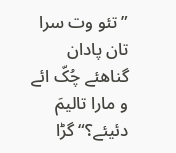”تئو وت سرا تان پادان گناهئے چُکّ ائے و مارا تالیمَ دئیئے؟“ گڑا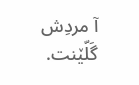آ مردِش گَلّێنت.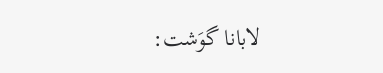لابانا گوَشت: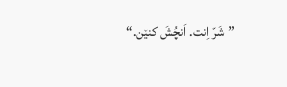”شَرّ اِنت. اَنچُشَ کنێن.“